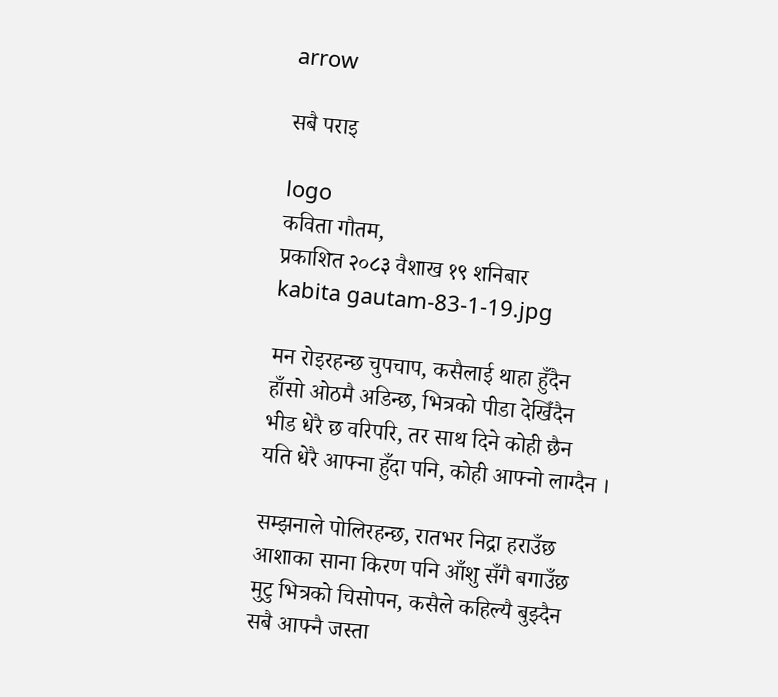arrow

सबै पराइ

logo
कविता गौतम,
प्रकाशित २०८३ वैशाख १९ शनिबार
kabita gautam-83-1-19.jpg

मन रोइरहन्छ चुपचाप, कसैलाई थाहा हुँदैन
हाँसो ओठमै अडिन्छ, भित्रको पीडा देखिँदैन
भीड धेरै छ वरिपरि, तर साथ दिने कोही छैन
यति धेरै आफ्ना हुँदा पनि, कोही आफ्नो लाग्दैन ।

सम्झनाले पोलिरहन्छ, रातभर निद्रा हराउँछ
आशाका साना किरण पनि आँशु सँगै बगाउँछ
मुटु भित्रको चिसोपन, कसैले कहिल्यै बुझ्दैन
सबै आफ्नै जस्ता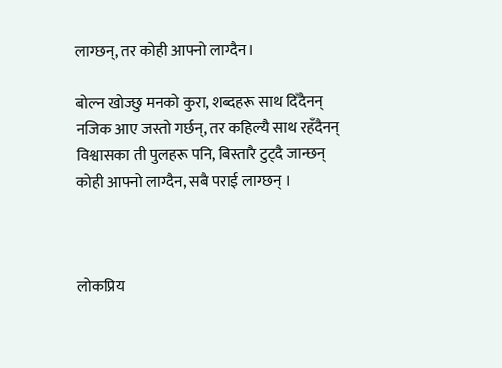लाग्छन्, तर कोही आफ्नो लाग्दैन।

बोल्न खोज्छु मनको कुरा, शब्दहरू साथ दिँदैनन्
नजिक आए जस्तो गर्छन्, तर कहिल्यै साथ रहँदैनन्
विश्वासका ती पुलहरू पनि, बिस्तारै टुट्दै जान्छन्
कोही आफ्नो लाग्दैन, सबै पराई लाग्छन् ।



लोकप्रिय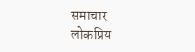समाचार
लोकप्रिय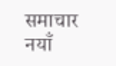समाचार
नयाँ